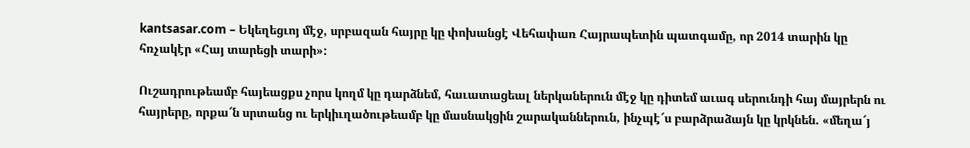kantsasar.com – Եկեղեցւոյ մէջ, սրբազան հայրը կը փոխանցէ Վեհափառ Հայրապետին պատգամը, որ 2014 տարին կը հռչակէր «Հայ տարեցի տարի»:

Ուշադրութեամբ հայեացքս չորս կողմ կը դարձնեմ, հաւատացեալ ներկաներուն մէջ կը դիտեմ աւագ սերունդի հայ մայրերն ու հայրերը, որքա՜ն սրտանց ու երկիւղածութեամբ կը մասնակցին շարականներուն, ինչպէ՜ս բարձրաձայն կը կրկնեն. «մեղա՜յ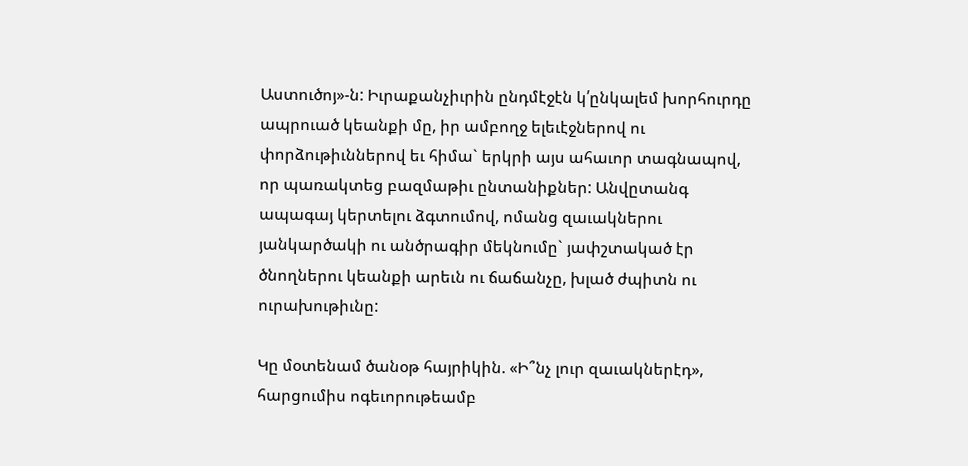Աստուծոյ»-ն: Իւրաքանչիւրին ընդմէջէն կ՛ընկալեմ խորհուրդը ապրուած կեանքի մը, իր ամբողջ ելեւէջներով ու փորձութիւններով եւ հիմա` երկրի այս ահաւոր տագնապով, որ պառակտեց բազմաթիւ ընտանիքներ: Անվըտանգ ապագայ կերտելու ձգտումով, ոմանց զաւակներու յանկարծակի ու անծրագիր մեկնումը` յափշտակած էր ծնողներու կեանքի արեւն ու ճաճանչը, խլած ժպիտն ու ուրախութիւնը:

Կը մօտենամ ծանօթ հայրիկին. «Ի՞նչ լուր զաւակներէդ», հարցումիս ոգեւորութեամբ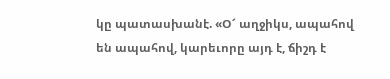կը պատասխանէ. «Օ՜ աղջիկս, ապահով են ապահով, կարեւորը այդ է, ճիշդ է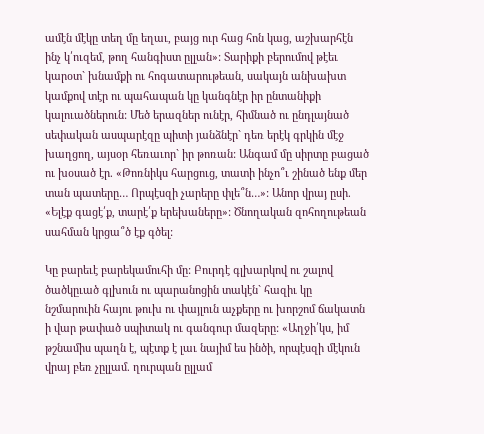ամէն մէկը տեղ մը եղաւ, բայց ուր հաց հոն կաց, աշխարհէն ինչ կ՛ուզեմ, թող հանգիստ ըլլան»: Տարիքի բերումով թէեւ կարօտ` խնամքի ու հոգատարութեան, սակայն անխախտ կամքով տէր ու պահապան կը կանգնէր իր ընտանիքի կալուածներուն: Մեծ երազներ ունէր, հիմնած ու ընդլայնած սեփական ասպարէզը պիտի յանձնէր` դեռ երէկ գրկին մէջ խաղցող, այսօր հեռաւոր` իր թոռան: Անգամ մը սիրտը բացած ու խօսած էր. «Թոռնիկս հարցուց, տատի ինչո՞ւ շինած ենք մեր տան պատերը… Որպէսզի չարերը փլե՞ն…»: Անոր վրայ ըսի. «Ելէք գացէ՛ք, տարէ՛ք երեխաները»: Ծնողական զոհողութեան սահման կրցա՞ծ էք գծել:

Կը բարեւէ բարեկամուհի մը: Բուրդէ գլխարկով ու շալով ծածկըւած գլխուն ու պարանոցին տակէն` հազիւ կը նշմարուին հայու թուխ ու փայլուն աչքերը ու խորշոմ ճակատն ի վար թափած սպիտակ ու գանգուր մազերը: «Աղջի՛կս, իմ թշնամիս պաղն է, պէտք է լաւ նայիմ ես ինծի, որպէսզի մէկուն վրայ բեռ չըլլամ. ղուրպան ըլլամ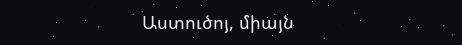Աստուծոյ, միայն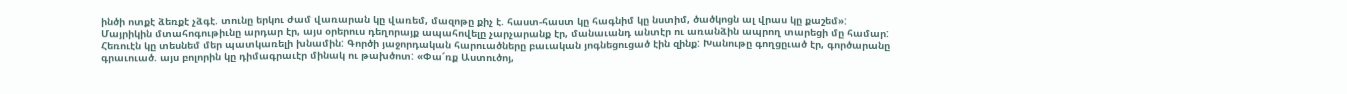ինծի ոտքէ ձեռքէ չձգէ. տունը երկու ժամ վառարան կը վառեմ, մազոթը քիչ է. հաստ-հաստ կը հագնիմ կը նստիմ, ծածկոցն ալ վրաս կը քաշեմ»: Մայրիկին մտահոգութիւնը արդար էր, այս օրերուս դեղորայք ապահովելը չարչարանք էր, մանաւանդ անտէր ու առանձին ապրող տարեցի մը համար:
Հեռուէն կը տեսնեմ մեր պատկառելի խնամին: Գործի յաջորդական հարուածները բաւական յոգնեցուցած էին զինք: Խանութը գողցըւած էր, գործարանը գրաւուած. այս բոլորին կը դիմագրաւէր մինակ ու թախծոտ: «Փա՜ռք Աստուծոյ,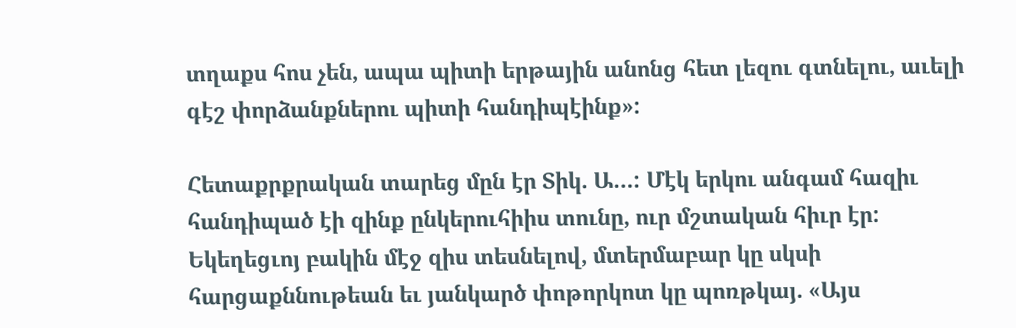տղաքս հոս չեն, ապա պիտի երթային անոնց հետ լեզու գտնելու, աւելի գէշ փորձանքներու պիտի հանդիպէինք»:

Հետաքրքրական տարեց մըն էր Տիկ. Ա…: Մէկ երկու անգամ հազիւ հանդիպած էի զինք ընկերուհիիս տունը, ուր մշտական հիւր էր: Եկեղեցւոյ բակին մէջ զիս տեսնելով, մտերմաբար կը սկսի հարցաքննութեան եւ յանկարծ փոթորկոտ կը պոռթկայ. «Այս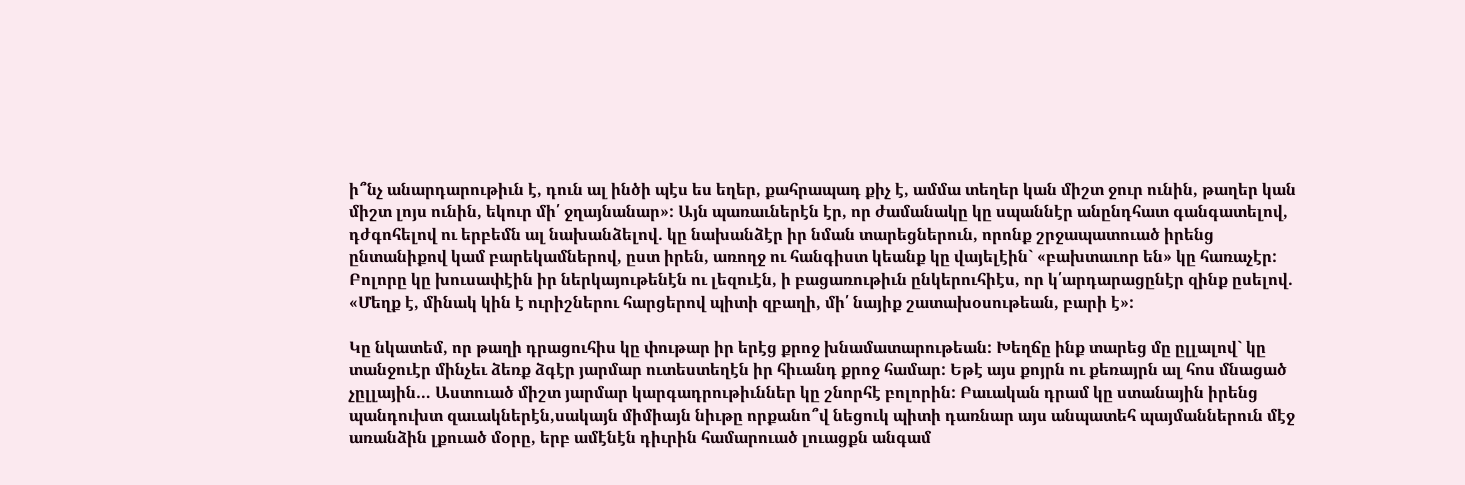ի՞նչ անարդարութիւն է, դուն ալ ինծի պէս ես եղեր, քահրապադ քիչ է, ամմա տեղեր կան միշտ ջուր ունին, թաղեր կան միշտ լոյս ունին, եկուր մի՛ ջղայնանար»: Այն պառաւներէն էր, որ ժամանակը կը սպաննէր անընդհատ գանգատելով, դժգոհելով ու երբեմն ալ նախանձելով. կը նախանձէր իր նման տարեցներուն, որոնք շրջապատուած իրենց ընտանիքով կամ բարեկամներով, ըստ իրեն, առողջ ու հանգիստ կեանք կը վայելէին` «բախտաւոր են» կը հառաչէր: Բոլորը կը խուսափէին իր ներկայութենէն ու լեզուէն, ի բացառութիւն ընկերուհիէս, որ կ՛արդարացընէր զինք ըսելով. «Մեղք է, մինակ կին է ուրիշներու հարցերով պիտի զբաղի, մի՛ նայիք շատախօսութեան, բարի է»:

Կը նկատեմ, որ թաղի դրացուհիս կը փութար իր երէց քրոջ խնամատարութեան: Խեղճը ինք տարեց մը ըլլալով` կը տանջուէր մինչեւ ձեռք ձգէր յարմար ուտեստեղէն իր հիւանդ քրոջ համար: Եթէ այս քոյրն ու քեռայրն ալ հոս մնացած չըլլային… Աստուած միշտ յարմար կարգադրութիւններ կը շնորհէ բոլորին: Բաւական դրամ կը ստանային իրենց պանդուխտ զաւակներէն,սակայն միմիայն նիւթը որքանո՞վ նեցուկ պիտի դառնար այս անպատեհ պայմաններուն մէջ առանձին լքուած մօրը, երբ ամէնէն դիւրին համարուած լուացքն անգամ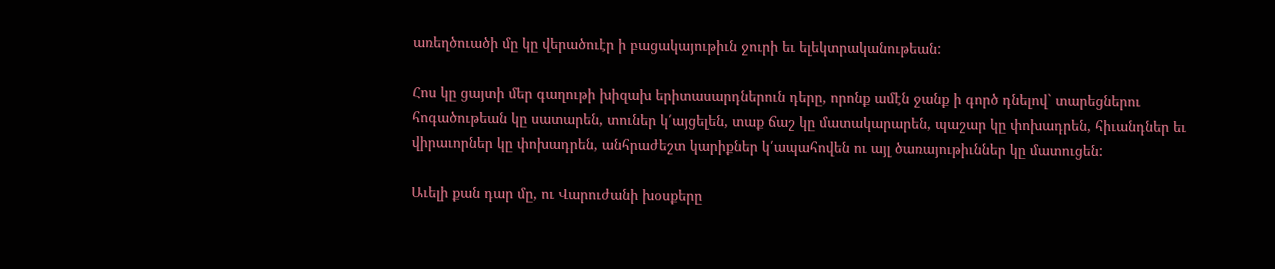առեղծուածի մը կը վերածուէր ի բացակայութիւն ջուրի եւ ելեկտրականութեան:

Հոս կը ցայտի մեր գաղութի խիզախ երիտասարդներուն դերը, որոնք ամէն ջանք ի գործ դնելով` տարեցներու հոգածութեան կը սատարեն, տուներ կ՛այցելեն, տաք ճաշ կը մատակարարեն, պաշար կը փոխադրեն, հիւանդներ եւ վիրաւորներ կը փոխադրեն, անհրաժեշտ կարիքներ կ՛ապահովեն ու այլ ծառայութիւններ կը մատուցեն:

Աւելի քան դար մը, ու Վարուժանի խօսքերը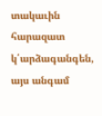տակաւին հարազատ կ՛արձագանգեն, այս անգամ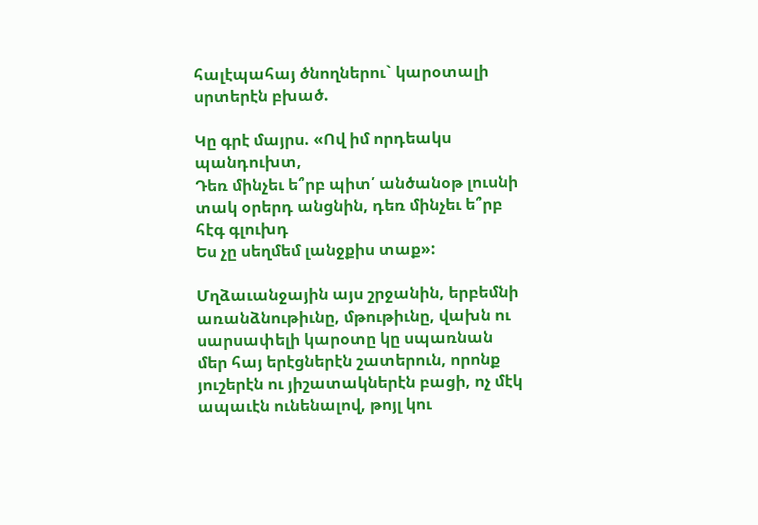հալէպահայ ծնողներու` կարօտալի սրտերէն բխած.

Կը գրէ մայրս. «Ով իմ որդեակս պանդուխտ,
Դեռ մինչեւ ե՞րբ պիտ՛ անծանօթ լուսնի տակ օրերդ անցնին, դեռ մինչեւ ե՞րբ հէգ գլուխդ
Ես չը սեղմեմ լանջքիս տաք»:

Մղձաւանջային այս շրջանին, երբեմնի առանձնութիւնը, մթութիւնը, վախն ու սարսափելի կարօտը կը սպառնան մեր հայ երէցներէն շատերուն, որոնք յուշերէն ու յիշատակներէն բացի, ոչ մէկ ապաւէն ունենալով, թոյլ կու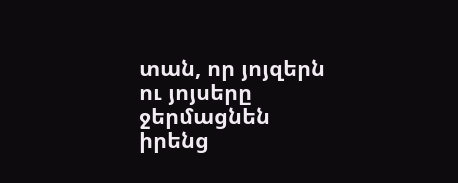տան, որ յոյզերն ու յոյսերը ջերմացնեն իրենց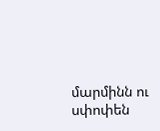մարմինն ու սփոփեն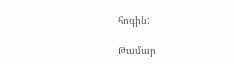հոգին:

Թամար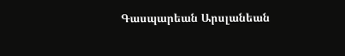Գասպարեան Արսլանեան